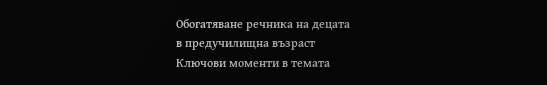Обогатяване речника на децата
в предучилищна възраст
Ключови моменти в темата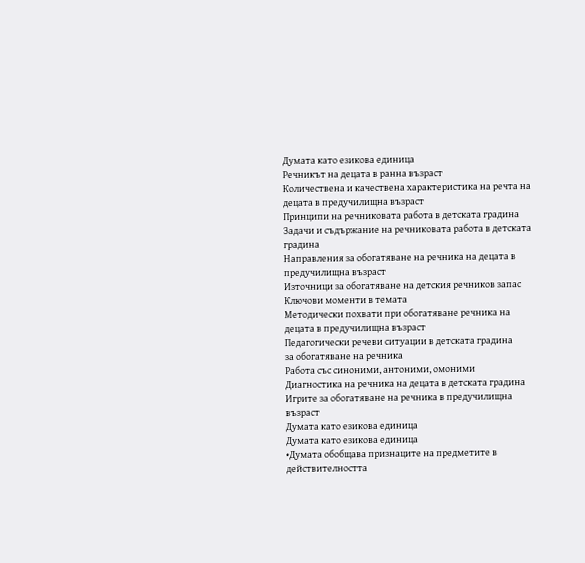Думата като езикова единица
Речникът на децата в ранна възраст
Количествена и качествена характеристика на речта на
децата в предучилищна възраст
Принципи на речниковата работа в детската градина
Задачи и съдържание на речниковата работа в детската
градина
Направления за обогатяване на речника на децата в
предучилищна възраст
Източници за обогатяване на детския речников запас
Ключови моменти в темата
Методически похвати при обогатяване речника на
децата в предучилищна възраст
Педагогически речеви ситуации в детската градина
за обогатяване на речника
Работа със синоними, антоними, омоними
Диагностика на речника на децата в детската градина
Игрите за обогатяване на речника в предучилищна
възраст
Думата като езикова единица
Думата като езикова единица
•Думата обобщава признаците на предметите в
действителността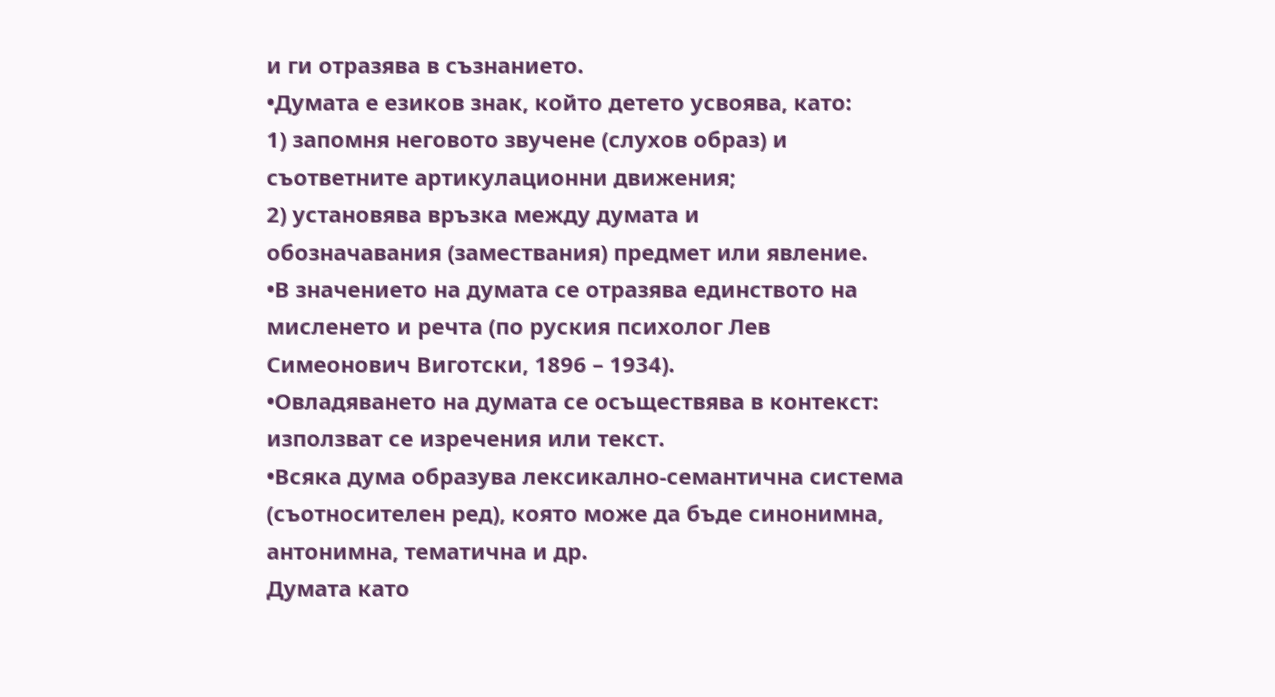и ги отразява в съзнанието.
•Думата е езиков знак, който детето усвоява, като:
1) запомня неговото звучене (слухов образ) и
съответните артикулационни движения;
2) установява връзка между думата и
обозначавания (замествания) предмет или явление.
•В значението на думата се отразява единството на
мисленето и речта (по руския психолог Лев
Симеонович Виготски, 1896 – 1934).
•Овладяването на думата се осъществява в контекст:
използват се изречения или текст.
•Всяка дума образува лексикално-семантична система
(съотносителен ред), която може да бъде синонимна,
антонимна, тематична и др.
Думата като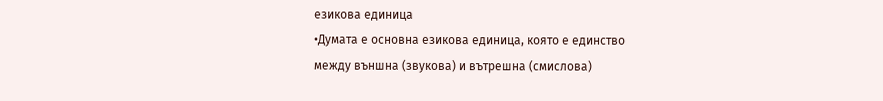езикова единица
•Думата е основна езикова единица, която е единство
между външна (звукова) и вътрешна (смислова)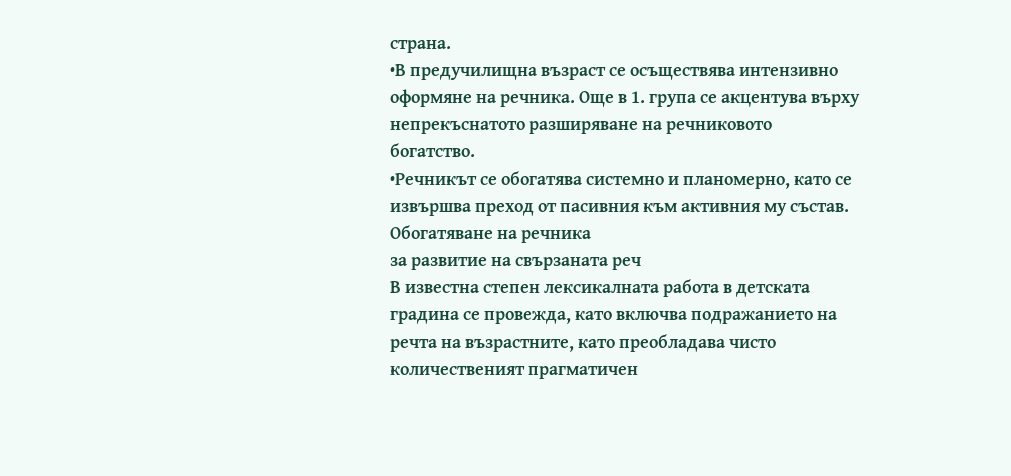страна.
•В предучилищна възраст се осъществява интензивно
оформяне на речника. Още в 1. група се акцентува върху
непрекъснатото разширяване на речниковото
богатство.
•Речникът се обогатява системно и планомерно, като се
извършва преход от пасивния към активния му състав.
Обогатяване на речника
за развитие на свързаната реч
В известна степен лексикалната работа в детската
градина се провежда, като включва подражанието на
речта на възрастните, като преобладава чисто
количественият прагматичен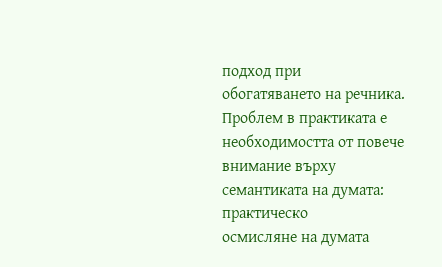подход при
обогатяването на речника.
Проблем в практиката е необходимостта от повече
внимание върху семантиката на думата: практическо
осмисляне на думата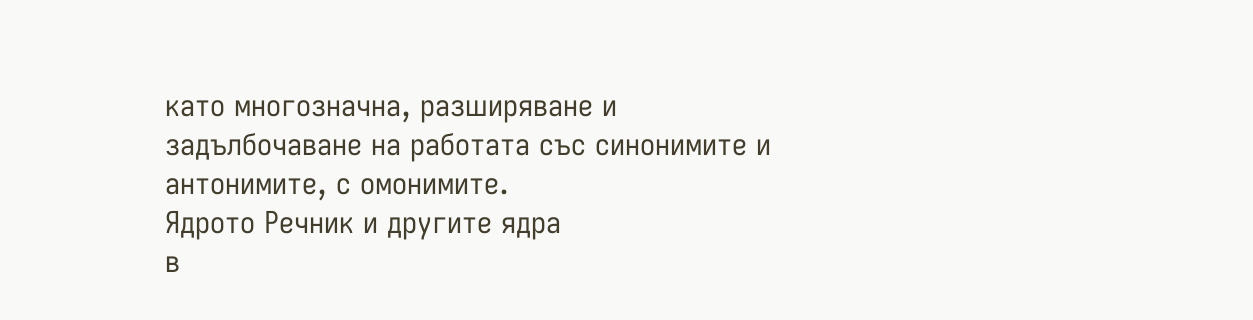като многозначна, разширяване и
задълбочаване на работата със синонимите и
антонимите, с омонимите.
Ядрото Речник и другите ядра
в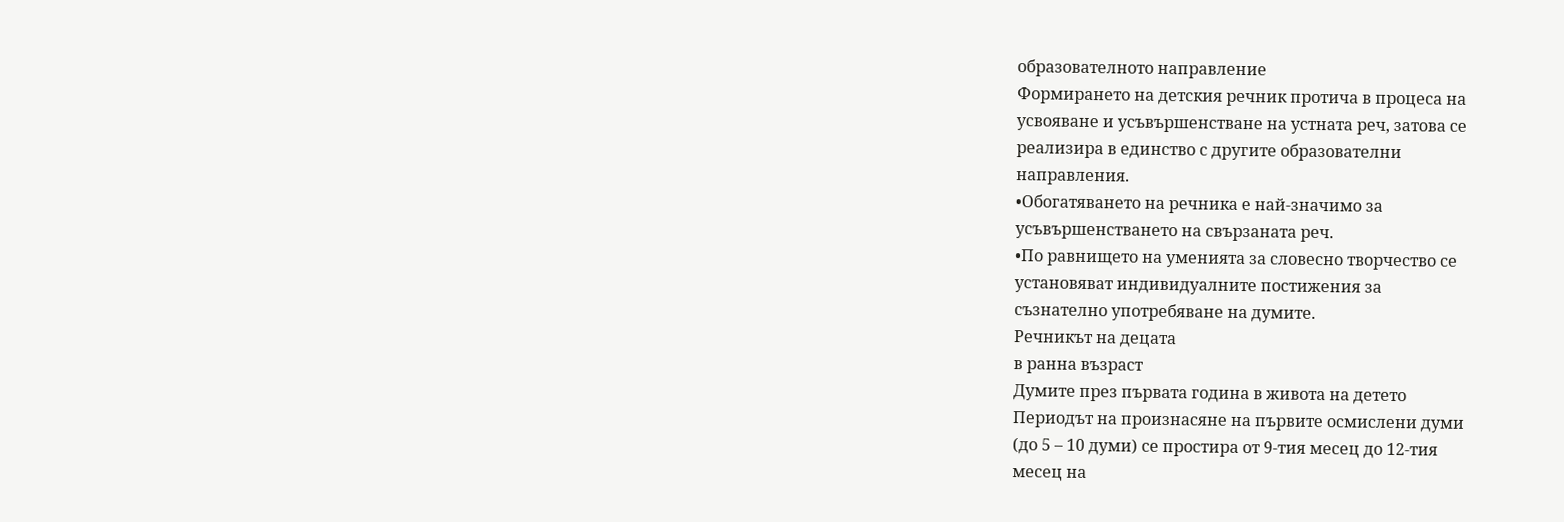образователното направление
Формирането на детския речник протича в процеса на
усвояване и усъвършенстване на устната реч, затова се
реализира в единство с другите образователни
направления.
•Обогатяването на речника е най-значимо за
усъвършенстването на свързаната реч.
•По равнището на уменията за словесно творчество се
установяват индивидуалните постижения за
съзнателно употребяване на думите.
Речникът на децата
в ранна възраст
Думите през първата година в живота на детето
Периодът на произнасяне на първите осмислени думи
(до 5 – 10 думи) се простира от 9-тия месец до 12-тия
месец на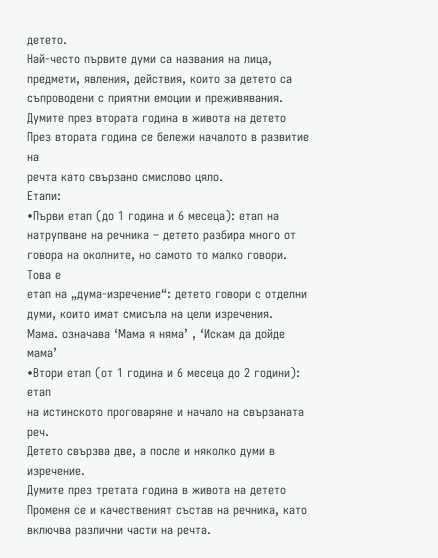детето.
Най-често първите думи са названия на лица,
предмети, явления, действия, които за детето са
съпроводени с приятни емоции и преживявания.
Думите през втората година в живота на детето
През втората година се бележи началото в развитие на
речта като свързано смислово цяло.
Етапи:
•Първи етап (до 1 година и 6 месеца): етап на
натрупване на речника – детето разбира много от
говора на околните, но самото то малко говори. Това е
етап на „дума-изречение“: детето говори с отделни
думи, които имат смисъла на цели изречения.
Мама. означава ‘Мама я няма’ , ‘Искам да дойде мама’
•Втори етап (от 1 година и 6 месеца до 2 години): етап
на истинското проговаряне и начало на свързаната реч.
Детето свързва две, а после и няколко думи в
изречение.
Думите през третата година в живота на детето
Променя се и качественият състав на речника, като
включва различни части на речта.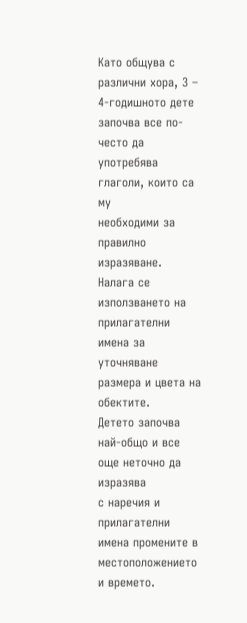Като общува с различни хора, 3 – 4-годишното дете
започва все по-често да употребява глаголи, които са му
необходими за правилно изразяване. Налага се
използването на прилагателни имена за уточняване
размера и цвета на обектите.
Детето започва най-общо и все още неточно да изразява
с наречия и прилагателни имена промените в
местоположението и времето.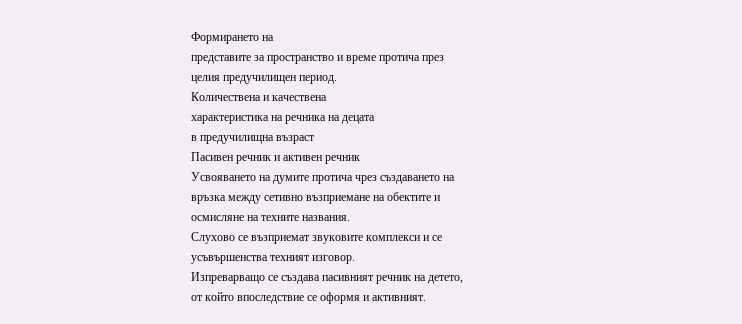Формирането на
представите за пространство и време протича през
целия предучилищен период.
Количествена и качествена
характеристика на речника на децата
в предучилищна възраст
Пасивен речник и активен речник
Усвояването на думите протича чрез създаването на
връзка между сетивно възприемане на обектите и
осмисляне на техните названия.
Слухово се възприемат звуковите комплекси и се
усъвършенства техният изговор.
Изпреварващо се създава пасивният речник на детето,
от който впоследствие се оформя и активният.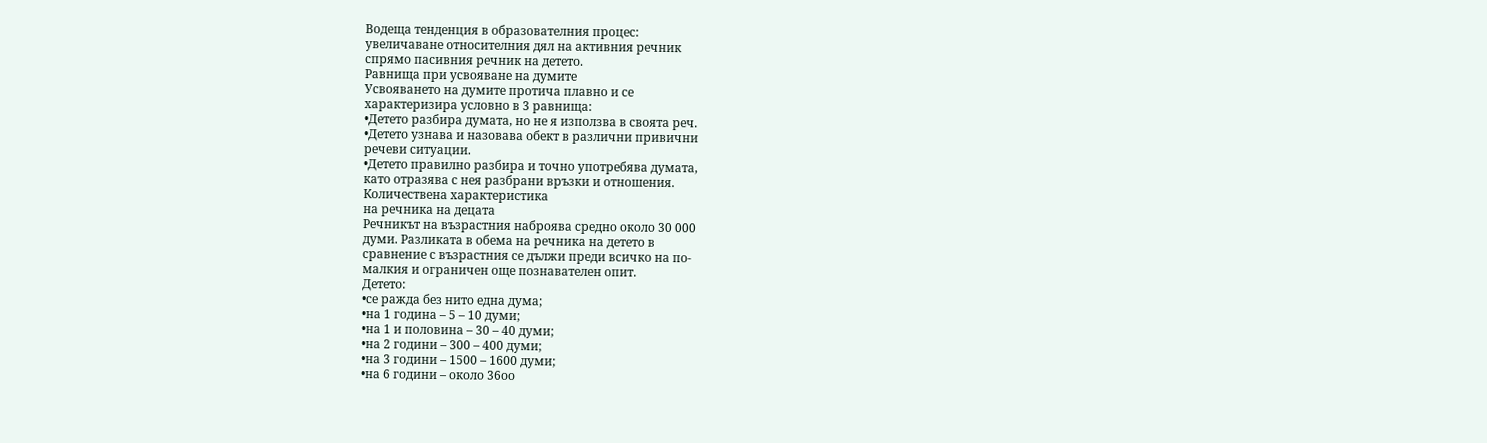Водеща тенденция в образователния процес:
увеличаване относителния дял на активния речник
спрямо пасивния речник на детето.
Равнища при усвояване на думите
Усвояването на думите протича плавно и се
характеризира условно в 3 равнища:
•Детето разбира думата, но не я използва в своята реч.
•Детето узнава и назовава обект в различни привични
речеви ситуации.
•Детето правилно разбира и точно употребява думата,
като отразява с нея разбрани връзки и отношения.
Количествена характеристика
на речника на децата
Речникът на възрастния наброява средно около 30 000
думи. Разликата в обема на речника на детето в
сравнение с възрастния се дължи преди всичко на по-
малкия и ограничен още познавателен опит.
Детето:
•се ражда без нито една дума;
•на 1 година – 5 – 10 думи;
•на 1 и половина – 30 – 40 думи;
•на 2 години – 300 – 400 думи;
•на 3 години – 1500 – 1600 думи;
•на 6 години – около 36оо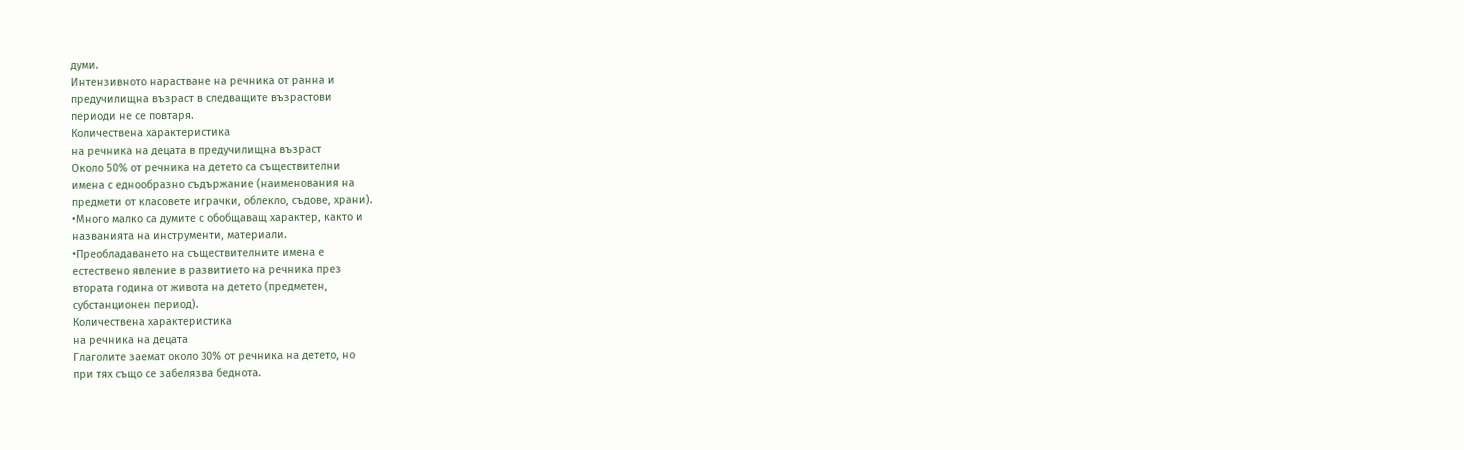думи.
Интензивното нарастване на речника от ранна и
предучилищна възраст в следващите възрастови
периоди не се повтаря.
Количествена характеристика
на речника на децата в предучилищна възраст
Около 50% от речника на детето са съществителни
имена с еднообразно съдържание (наименования на
предмети от класовете играчки, облекло, съдове, храни).
•Много малко са думите с обобщаващ характер, както и
названията на инструменти, материали.
•Преобладаването на съществителните имена е
естествено явление в развитието на речника през
втората година от живота на детето (предметен,
субстанционен период).
Количествена характеристика
на речника на децата
Глаголите заемат около 30% от речника на детето, но
при тях също се забелязва беднота.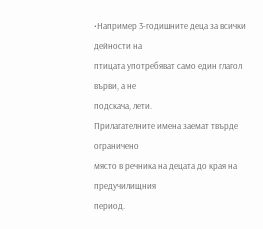•Например 3-годишните деца за всички дейности на
птицата употребяват само един глагол върви, а не
подскача, лети.
Прилагателните имена заемат твърде ограничено
място в речника на децата до края на предучилищния
период.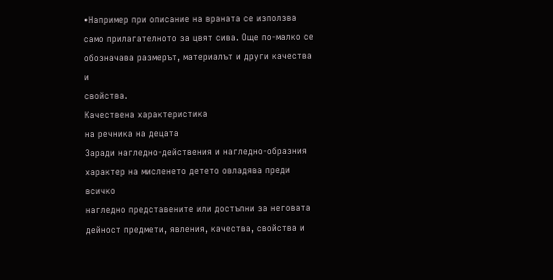•Например при описание на враната се използва
само прилагателното за цвят сива. Още по-малко се
обозначава размерът, материалът и други качества и
свойства.
Качествена характеристика
на речника на децата
Заради нагледно-действения и нагледно-образния
характер на мисленето детето овладява преди всичко
нагледно представените или достъпни за неговата
дейност предмети, явления, качества, свойства и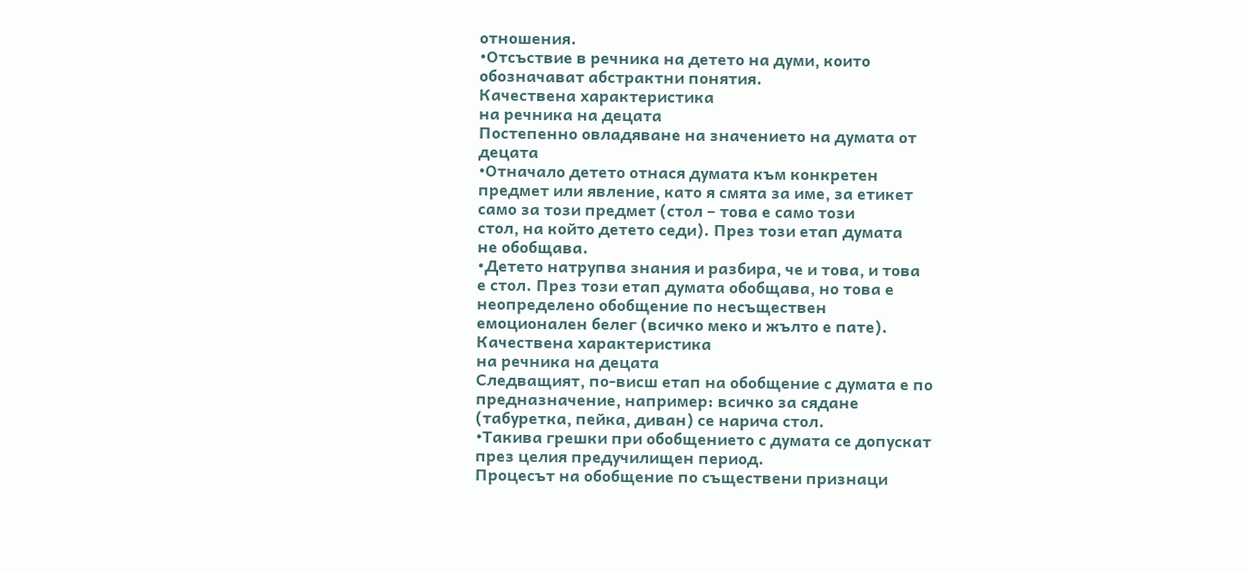отношения.
•Отсъствие в речника на детето на думи, които
обозначават абстрактни понятия.
Качествена характеристика
на речника на децата
Постепенно овладяване на значението на думата от
децата
•Отначало детето отнася думата към конкретен
предмет или явление, като я смята за име, за етикет
само за този предмет (стол – това е само този
стол, на който детето седи). През този етап думата
не обобщава.
•Детето натрупва знания и разбира, че и това, и това
е стол. През този етап думата обобщава, но това е
неопределено обобщение по несъществен
емоционален белег (всичко меко и жълто е пате).
Качествена характеристика
на речника на децата
Следващият, по-висш етап на обобщение с думата е по
предназначение, например: всичко за сядане
(табуретка, пейка, диван) се нарича стол.
•Такива грешки при обобщението с думата се допускат
през целия предучилищен период.
Процесът на обобщение по съществени признаци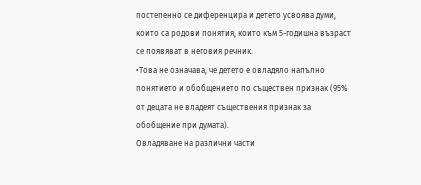постепенно се диференцира и детето усвоява думи,
които са родови понятия, които към 5-годишна възраст
се появяват в неговия речник.
•Това не означава, че детето е овладяло напълно
понятието и обобщението по съществен признак (95%
от децата не владеят съществения признак за
обобщение при думата).
Овладяване на различни части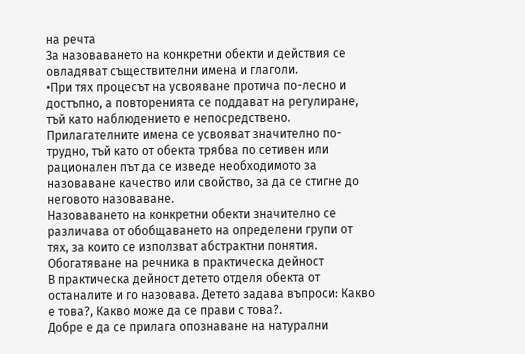на речта
За назоваването на конкретни обекти и действия се
овладяват съществителни имена и глаголи.
•При тях процесът на усвояване протича по-лесно и
достъпно, а повторенията се поддават на регулиране,
тъй като наблюдението е непосредствено.
Прилагателните имена се усвояват значително по-
трудно, тъй като от обекта трябва по сетивен или
рационален път да се изведе необходимото за
назоваване качество или свойство, за да се стигне до
неговото назоваване.
Назоваването на конкретни обекти значително се
различава от обобщаването на определени групи от
тях, за които се използват абстрактни понятия.
Обогатяване на речника в практическа дейност
В практическа дейност детето отделя обекта от
останалите и го назовава. Детето задава въпроси: Какво
е това?, Какво може да се прави с това?.
Добре е да се прилага опознаване на натурални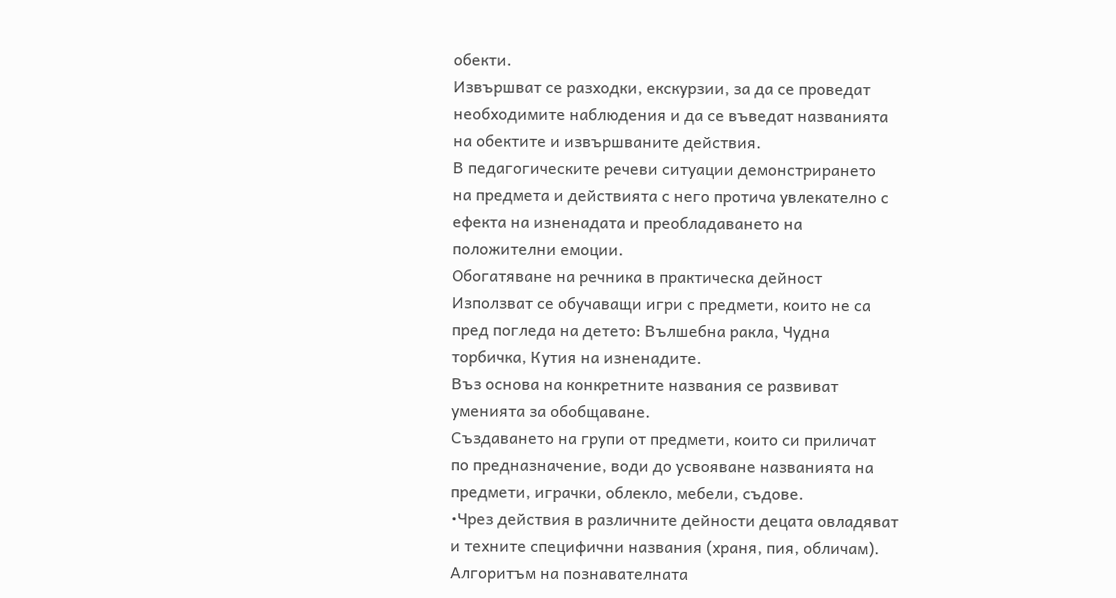обекти.
Извършват се разходки, екскурзии, за да се проведат
необходимите наблюдения и да се въведат названията
на обектите и извършваните действия.
В педагогическите речеви ситуации демонстрирането
на предмета и действията с него протича увлекателно с
ефекта на изненадата и преобладаването на
положителни емоции.
Обогатяване на речника в практическа дейност
Използват се обучаващи игри с предмети, които не са
пред погледа на детето: Вълшебна ракла, Чудна
торбичка, Кутия на изненадите.
Въз основа на конкретните названия се развиват
уменията за обобщаване.
Създаването на групи от предмети, които си приличат
по предназначение, води до усвояване названията на
предмети, играчки, облекло, мебели, съдове.
•Чрез действия в различните дейности децата овладяват
и техните специфични названия (храня, пия, обличам).
Алгоритъм на познавателната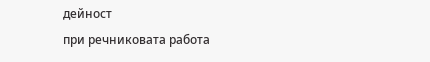дейност
при речниковата работа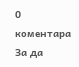0 коментара
За да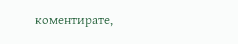коментирате,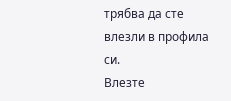трябва да сте влезли в профила си.
Влезте